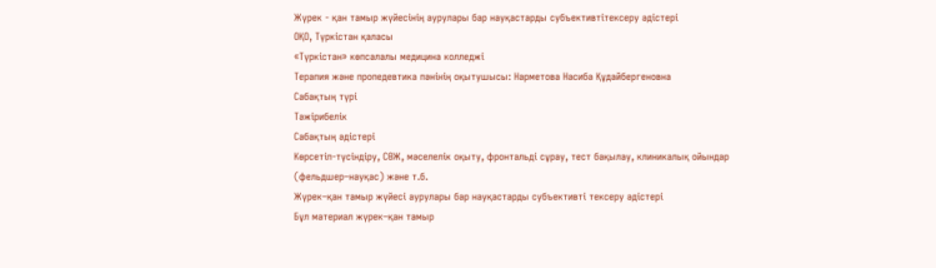Жүрек - қан тамыр жүйесінің аурулары бар науқастарды субъективтітексеру әдістері
ОҚО, Түркістан қаласы
«Түркістан» көпсалалы медицина колледжі
Терапия және пропедевтика пәнінің оқытушысы: Нарметова Насиба Құдайбергеновна
Сабақтың түрі
Тәжірибелік
Сабақтың әдістері
Көрсетіп-түсіндіру, СӨЖ, мәселелік оқыту, фронтальді сұрау, тест бақылау, клиникалық ойындар (фельдшер–науқас) және т.б.
Жүрек–қан тамыр жүйесі аурулары бар науқастарды субъективті тексеру әдістері
Бұл материал жүрек–қан тамыр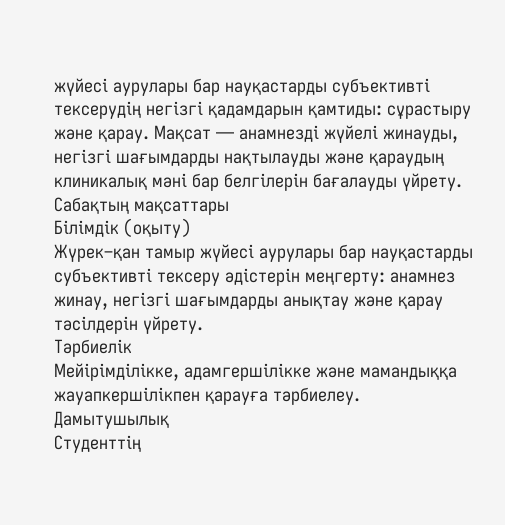жүйесі аурулары бар науқастарды субъективті тексерудің негізгі қадамдарын қамтиды: сұрастыру және қарау. Мақсат — анамнезді жүйелі жинауды, негізгі шағымдарды нақтылауды және қараудың клиникалық мәні бар белгілерін бағалауды үйрету.
Сабақтың мақсаттары
Білімдік (оқыту)
Жүрек–қан тамыр жүйесі аурулары бар науқастарды субъективті тексеру әдістерін меңгерту: анамнез жинау, негізгі шағымдарды анықтау және қарау тәсілдерін үйрету.
Тәрбиелік
Мейірімділікке, адамгершілікке және мамандыққа жауапкершілікпен қарауға тәрбиелеу.
Дамытушылық
Студенттің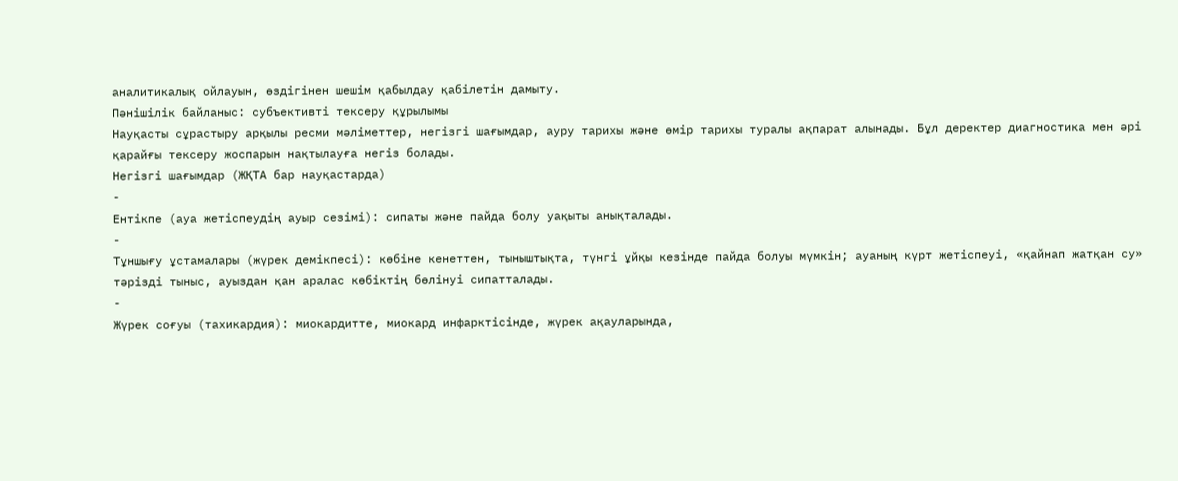аналитикалық ойлауын, өздігінен шешім қабылдау қабілетін дамыту.
Пәнішілік байланыс: субъективті тексеру құрылымы
Науқасты сұрастыру арқылы ресми мәліметтер, негізгі шағымдар, ауру тарихы және өмір тарихы туралы ақпарат алынады. Бұл деректер диагностика мен әрі қарайғы тексеру жоспарын нақтылауға негіз болады.
Негізгі шағымдар (ЖҚТА бар науқастарда)
-
Ентікпе (ауа жетіспеудің ауыр сезімі): сипаты және пайда болу уақыты анықталады.
-
Тұншығу ұстамалары (жүрек демікпесі): көбіне кенеттен, тыныштықта, түнгі ұйқы кезінде пайда болуы мүмкін; ауаның күрт жетіспеуі, «қайнап жатқан су» тәрізді тыныс, ауыздан қан аралас көбіктің бөлінуі сипатталады.
-
Жүрек соғуы (тахикардия): миокардитте, миокард инфарктісінде, жүрек ақауларында,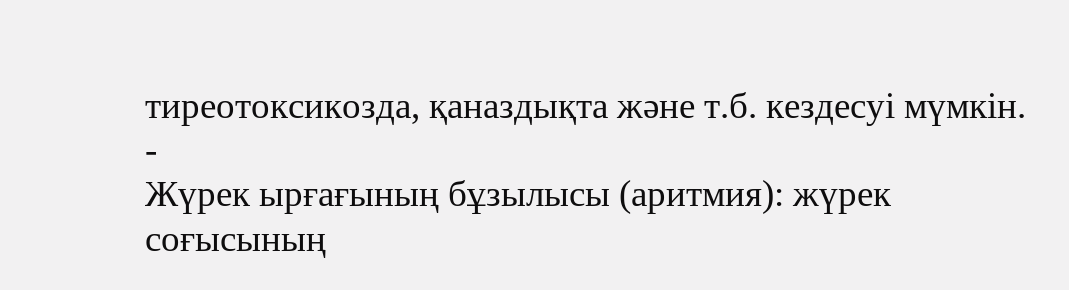тиреотоксикозда, қаназдықта және т.б. кездесуі мүмкін.
-
Жүрек ырғағының бұзылысы (аритмия): жүрек соғысының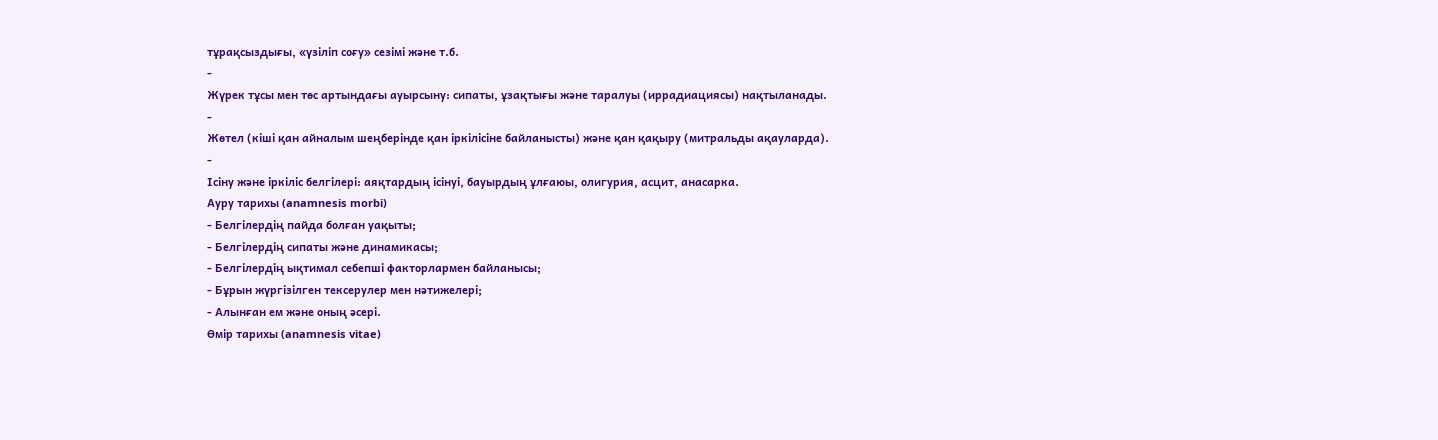тұрақсыздығы, «үзіліп соғу» сезімі және т.б.
-
Жүрек тұсы мен төс артындағы ауырсыну: сипаты, ұзақтығы және таралуы (иррадиациясы) нақтыланады.
-
Жөтел (кіші қан айналым шеңберінде қан іркілісіне байланысты) және қан қақыру (митральды ақауларда).
-
Ісіну және іркіліс белгілері: аяқтардың ісінуі, бауырдың ұлғаюы, олигурия, асцит, анасарка.
Ауру тарихы (anamnesis morbi)
- Белгілердің пайда болған уақыты;
- Белгілердің сипаты және динамикасы;
- Белгілердің ықтимал себепші факторлармен байланысы;
- Бұрын жүргізілген тексерулер мен нәтижелері;
- Алынған ем және оның әсері.
Өмір тарихы (anamnesis vitae)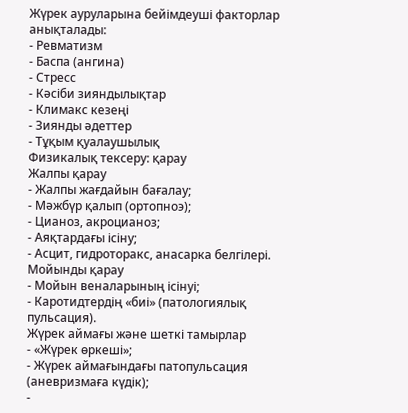Жүрек ауруларына бейімдеуші факторлар анықталады:
- Ревматизм
- Баспа (ангина)
- Стресс
- Кәсіби зияндылықтар
- Климакс кезеңі
- Зиянды әдеттер
- Тұқым қуалаушылық
Физикалық тексеру: қарау
Жалпы қарау
- Жалпы жағдайын бағалау;
- Мәжбүр қалып (ортопноэ);
- Цианоз, акроцианоз;
- Аяқтардағы ісіну;
- Асцит, гидроторакс, анасарка белгілері.
Мойынды қарау
- Мойын веналарының ісінуі;
- Каротидтердің «биі» (патологиялық пульсация).
Жүрек аймағы және шеткі тамырлар
- «Жүрек өркеші»;
- Жүрек аймағындағы патопульсация (аневризмаға күдік);
-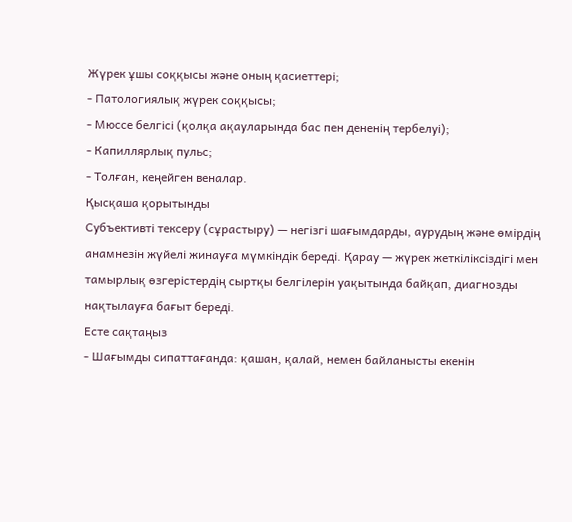Жүрек ұшы соққысы және оның қасиеттері;
- Патологиялық жүрек соққысы;
- Мюссе белгісі (қолқа ақауларында бас пен дененің тербелуі);
- Капиллярлық пульс;
- Толған, кеңейген веналар.
Қысқаша қорытынды
Субъективті тексеру (сұрастыру) — негізгі шағымдарды, аурудың және өмірдің анамнезін жүйелі жинауға мүмкіндік береді. Қарау — жүрек жеткіліксіздігі мен тамырлық өзгерістердің сыртқы белгілерін уақытында байқап, диагнозды нақтылауға бағыт береді.
Есте сақтаңыз
- Шағымды сипаттағанда: қашан, қалай, немен байланысты екенін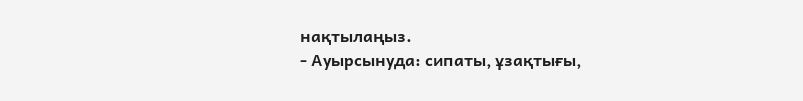нақтылаңыз.
- Ауырсынуда: сипаты, ұзақтығы,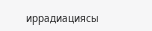иррадиациясы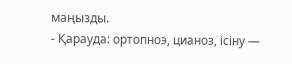маңызды.
- Қарауда: ортопноэ, цианоз, ісіну —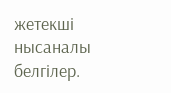жетекші нысаналы белгілер.